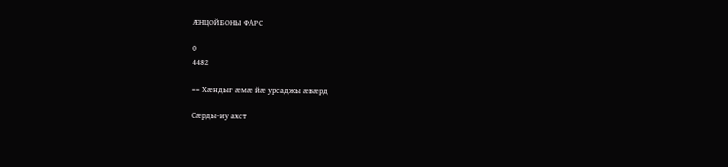ÆНЦОЙБОНЫ ФАРС

0
4482

== Хæндыг æмæ йæ урсаджы æвæрд

Сæрды-иу ахст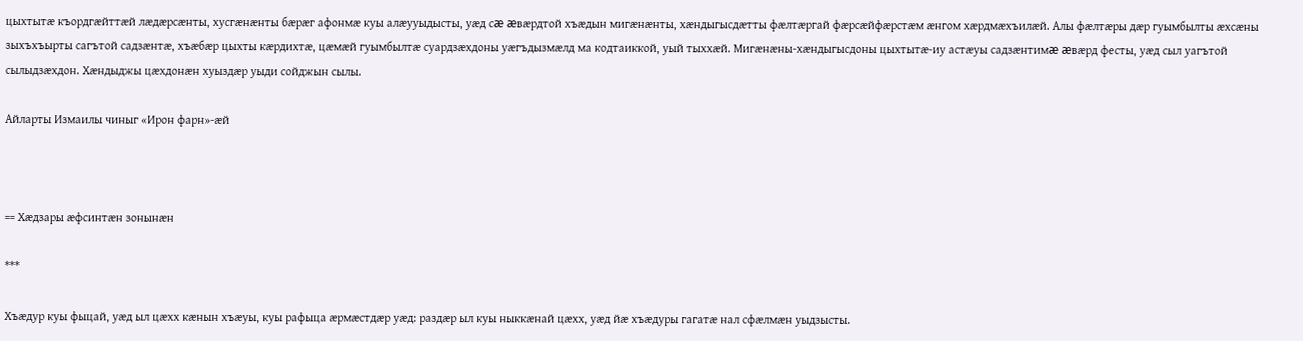цыхтытæ къордгæйттæй лæдæрсæнты, хусгæнæнты бæрæг афонмæ куы алæууыдысты, уæд сæ æвæрдтой хъæдын мигæнæнты, хæндыгысдæтты фæлтæргай фæрсæйфæрстæм æнгом хæрдмæхъилæй. Алы фæлтæры дæр гуымбылты æхсæны зыхъхъырты сагътой садзæнтæ, хъæбæр цыхты кæрдихтæ, цæмæй гуымбылтæ суардзæхдоны уæгъдызмæлд ма кодтаиккой, уый тыххæй. Мигæнæны-хæндыгысдоны цыхтытæ-иу астæуы садзæнтимæ æвæрд фесты, уæд сыл уагътой сылыдзæхдон. Хæндыджы цæхдонæн хуыздæр уыди сойджын сылы.

Айларты Измаилы чиныг «Ирон фарн»-æй



== Хæдзары æфсинтæн зонынæн

***

Хъæдур куы фыцай, уæд ыл цæхх кæнын хъæуы, куы рафыца æрмæстдæр уæд: раздæр ыл куы ныккæнай цæхх, уæд йæ хъæдуры гагатæ нал сфæлмæн уыдзысты.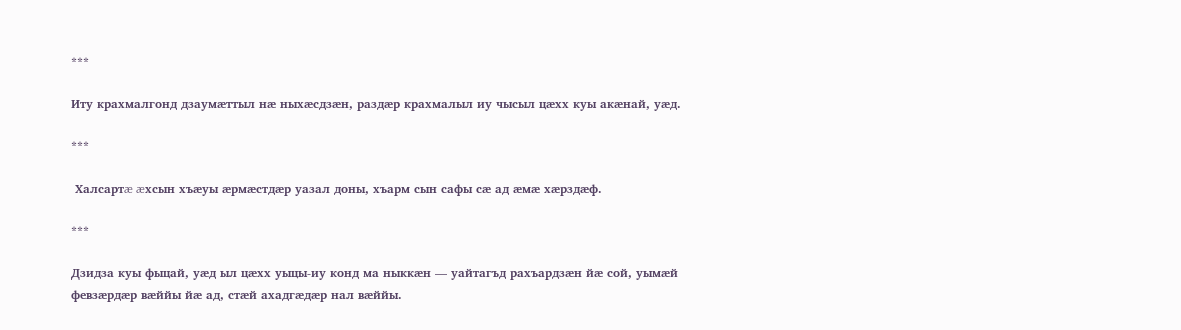***

Иту крахмалгонд дзаумæттыл нæ ныхæсдзæн, раздæр крахмалыл иу чысыл цæхх куы акæнай, уæд.

***

 Халсартæ æхсын хъæуы æрмæстдæр уазал доны, хъарм сын сафы сæ ад æмæ хæрздæф.

***

Дзидза куы фыцай, уæд ыл цæхх уыцы-иу конд ма ныккæн — уайтагъд рахъардзæн йæ сой, уымæй февзæрдæр вæййы йæ ад, стæй ахадгæдæр нал вæййы.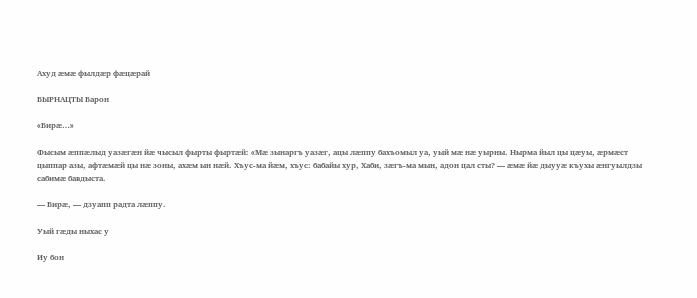Ахуд æмæ фылдæр фæцæрай

БЫРНАЦТЫ Барон

«Бирæ…»

Фысым æппæлыд уазæгæн йæ чысыл фырты фыртæй: «Мæ зынаргъ уазæг, ацы лæппу бахъомыл уа, уый мæ нæ уырны. Нырма йыл цы цæуы, æрмæст цыппар азы, афтæмæй цы нæ зоны, ахæм ын нæй. Хъус-ма йæм, хъус: бабайы хур, Хаби, зæгъ-ма мын, адон цал сты? — æмæ йæ дыууæ къухы æнгуылдзы сабимæ бавдыста.

— Бирæ, — дзуапп радта лæппу.

Уый гæды ныхас у

Иу бон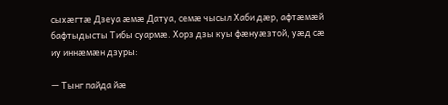сыхæгтæ Дзеуа æмæ Датуа, семæ чысыл Хаби дæр, афтæмæй бафтыдысты Тибы суармæ. Хорз дзы куы фæнуæзтой, уæд сæ иу иннæмæн дзуры:

— Тынг пайда йæ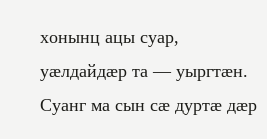хонынц ацы суар, уæлдайдæр та — уыргтæн. Суанг ма сын сæ дуртæ дæр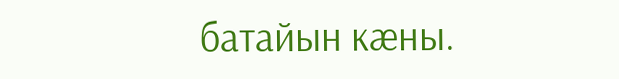батайын кæны.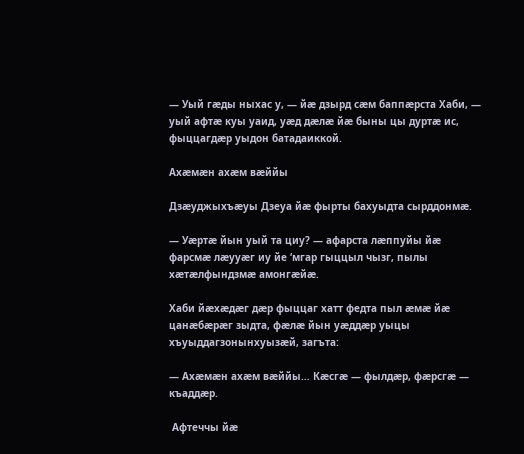— Уый гæды ныхас у, — йæ дзырд сæм баппæрста Хаби, — уый афтæ куы уаид, уæд дæлæ йæ быны цы дуртæ ис, фыццагдæр уыдон батадаиккой.

Ахæмæн ахæм вæййы

Дзæуджыхъæуы Дзеуа йæ фырты бахуыдта сырддонмæ.

— Уæртæ йын уый та циу? — афарста лæппуйы йæ фарсмæ лæууæг иу йе ‘мгар гыццыл чызг, пылы хæтæлфындзмæ амонгæйæ.

Хаби йæхæдæг дæр фыццаг хатт федта пыл æмæ йæ цанæбæрæг зыдта, фæлæ йын уæддæр уыцы хъуыддагзонынхуызæй, загъта:

— Ахæмæн ахæм вæййы… Кæсгæ — фылдæр, фæрсгæ — къаддæр.

 Афтеччы йæ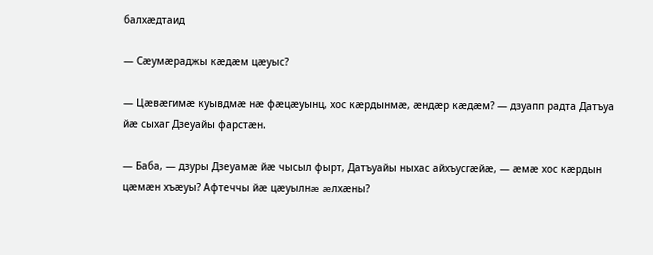балхæдтаид

— Сæумæраджы кæдæм цæуыс?

— Цæвæгимæ куывдмæ нæ фæцæуынц, хос кæрдынмæ, æндæр кæдæм? — дзуапп радта Датъуа йæ сыхаг Дзеуайы фарстæн.

— Баба, — дзуры Дзеуамæ йæ чысыл фырт, Датъуайы ныхас айхъусгæйæ, — æмæ хос кæрдын цæмæн хъæуы? Афтеччы йæ цæуылнæ æлхæны?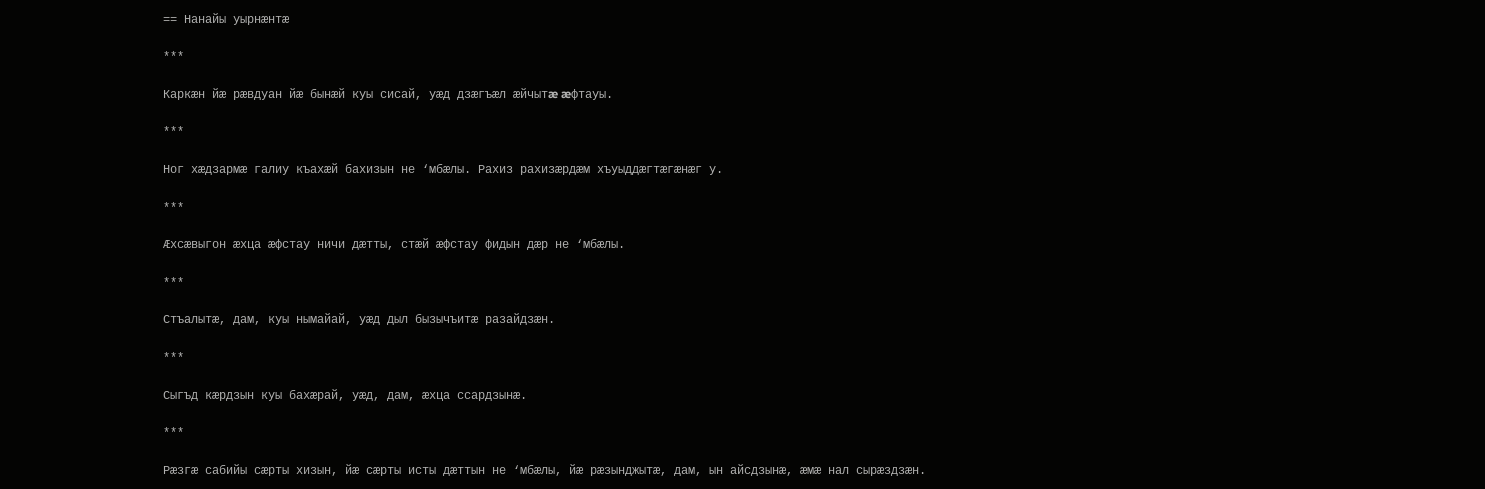== Нанайы уырнæнтæ

***

Каркæн йæ рæвдуан йæ бынæй куы сисай, уæд дзæгъæл æйчытæ æфтауы.

***

Ног хæдзармæ галиу къахæй бахизын не ‘мбæлы. Рахиз рахизæрдæм хъуыддæгтæгæнæг у.

***

Æхсæвыгон æхца æфстау ничи дæтты, стæй æфстау фидын дæр не ‘мбæлы.

***

Стъалытæ, дам, куы нымайай, уæд дыл бызычъитæ разайдзæн.

***

Сыгъд кæрдзын куы бахæрай, уæд, дам, æхца ссардзынæ.

***

Рæзгæ сабийы сæрты хизын, йæ сæрты исты дæттын не ‘мбæлы, йæ рæзынджытæ, дам, ын айсдзынæ, æмæ нал сырæздзæн.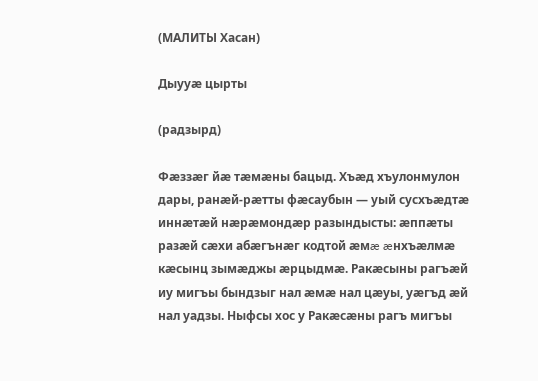(МАЛИТЫ Хасан)

Дыууæ цырты

(радзырд)

Фæззæг йæ тæмæны бацыд. Хъæд хъулонмулон дары, ранæй-рæтты фæсаубын — уый сусхъæдтæ иннæтæй нæрæмондæр разындысты: æппæты разæй сæхи абæгънæг кодтой æмæ æнхъæлмæ кæсынц зымæджы æрцыдмæ. Ракæсыны рагъæй иу мигъы бындзыг нал æмæ нал цæуы, уæгъд æй нал уадзы. Ныфсы хос у Ракæсæны рагъ мигъы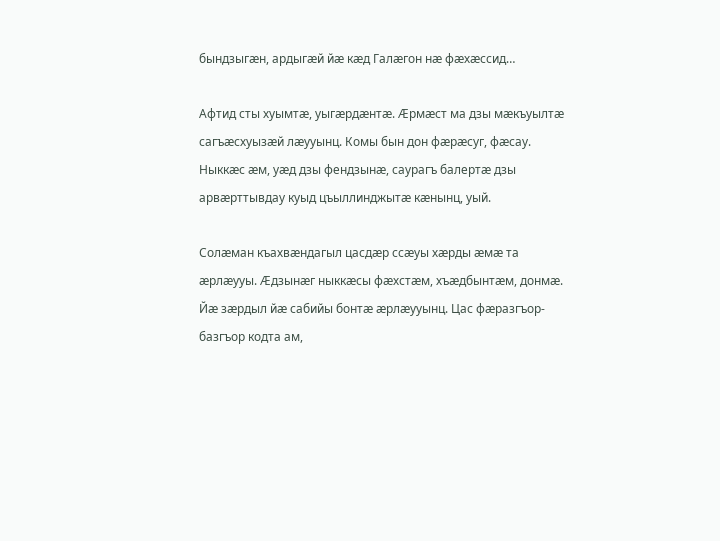бындзыгæн, ардыгæй йæ кæд Галæгон нæ фæхæссид…

Афтид сты хуымтæ, уыгæрдæнтæ. Æрмæст ма дзы мæкъуылтæ сагъæсхуызæй лæууынц. Комы бын дон фæрæсуг, фæсау. Ныккæс æм, уæд дзы фендзынæ, саурагъ балертæ дзы арвæрттывдау куыд цъыллинджытæ кæнынц, уый.

Солæман къахвæндагыл цасдæр ссæуы хæрды æмæ та æрлæууы. Æдзынæг ныккæсы фæхстæм, хъæдбынтæм, донмæ. Йæ зæрдыл йæ сабийы бонтæ æрлæууынц. Цас фæразгъор-базгъор кодта ам,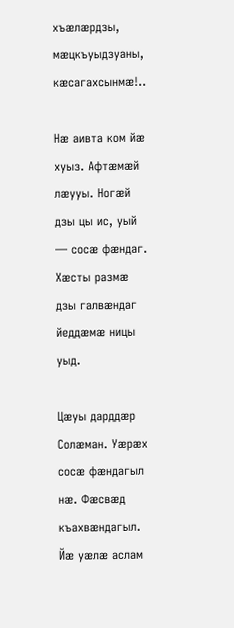хъæлæрдзы, мæцкъуыдзуаны, кæсагахсынмæ!..

Нæ аивта ком йæ хуыз. Афтæмæй лæууы. Ногæй дзы цы ис, уый — сосæ фæндаг. Хæсты размæ дзы галвæндаг йеддæмæ ницы уыд.

Цæуы дарддæр Солæман. Уæрæх сосæ фæндагыл нæ. Фæсвæд къахвæндагыл. Йæ уæлæ аслам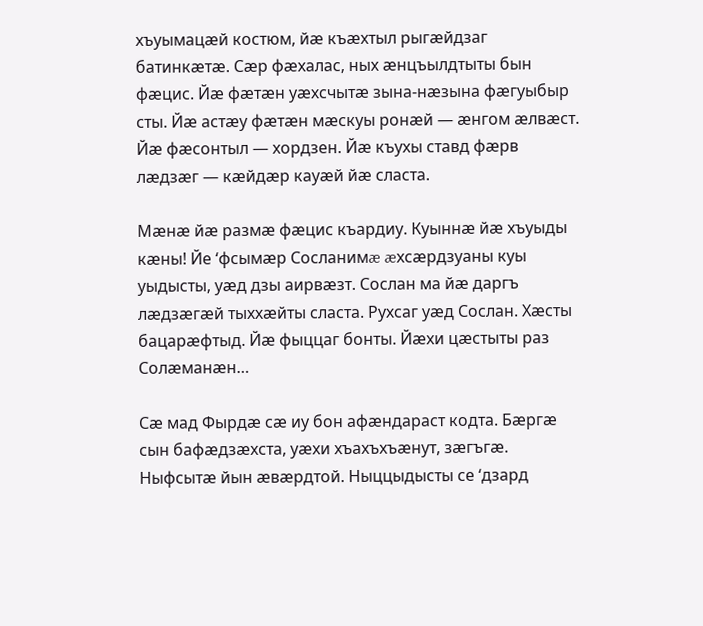хъуымацæй костюм, йæ къæхтыл рыгæйдзаг батинкæтæ. Сæр фæхалас, ных æнцъылдтыты бын фæцис. Йæ фæтæн уæхсчытæ зына-нæзына фæгуыбыр сты. Йæ астæу фæтæн мæскуы ронæй — æнгом æлвæст. Йæ фæсонтыл — хордзен. Йæ къухы ставд фæрв лæдзæг — кæйдæр кауæй йæ сласта.

Мæнæ йæ размæ фæцис къардиу. Куыннæ йæ хъуыды кæны! Йе ‘фсымæр Сосланимæ æхсæрдзуаны куы уыдысты, уæд дзы аирвæзт. Сослан ма йæ даргъ лæдзæгæй тыххæйты сласта. Рухсаг уæд Сослан. Хæсты бацарæфтыд. Йæ фыццаг бонты. Йæхи цæстыты раз Солæманæн…

Сæ мад Фырдæ сæ иу бон афæндараст кодта. Бæргæ сын бафæдзæхста, уæхи хъахъхъæнут, зæгъгæ. Ныфсытæ йын æвæрдтой. Ныццыдысты се ‘дзард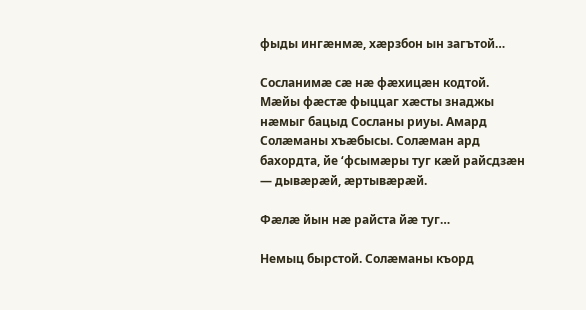фыды ингæнмæ, хæрзбон ын загътой…

Сосланимæ сæ нæ фæхицæн кодтой. Мæйы фæстæ фыццаг хæсты знаджы нæмыг бацыд Сосланы риуы. Амард Солæманы хъæбысы. Солæман ард бахордта, йе ‘фсымæры туг кæй райсдзæн — дывæрæй, æртывæрæй.

Фæлæ йын нæ райста йæ туг…

Немыц бырстой. Солæманы къорд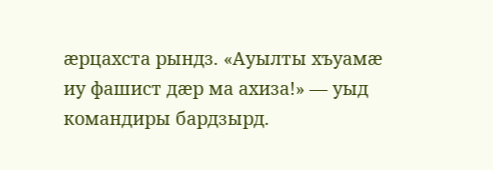æрцахста рындз. «Ауылты хъуамæ иу фашист дæр ма ахиза!» — уыд командиры бардзырд.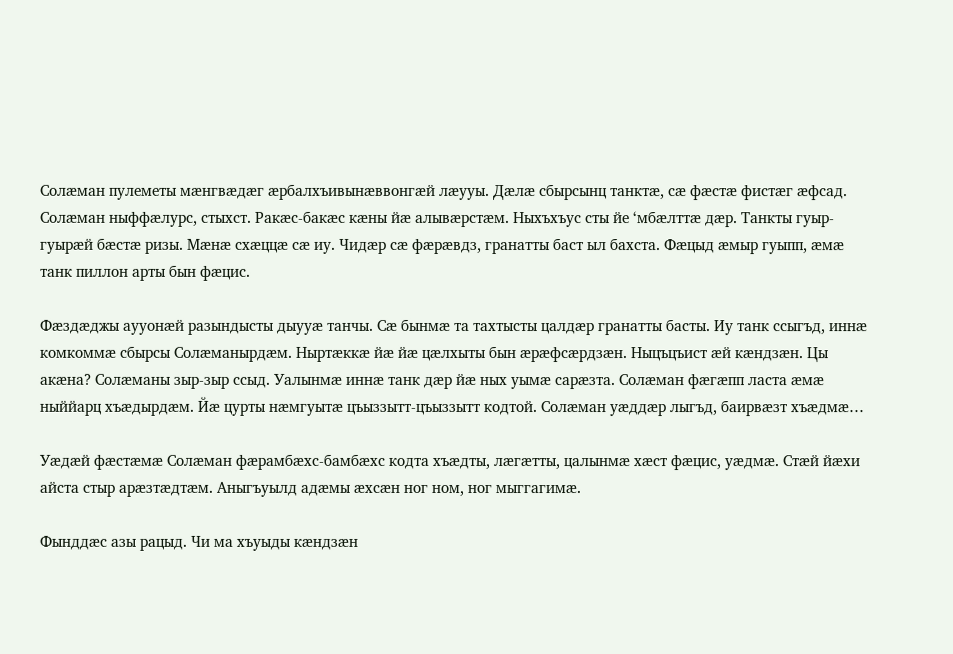Солæман пулеметы мæнгвæдæг æрбалхъивынæввонгæй лæууы. Дæлæ сбырсынц танктæ, сæ фæстæ фистæг æфсад. Солæман ныффæлурс, стыхст. Ракæс-бакæс кæны йæ алывæрстæм. Ныхъхъус сты йе ‘мбæлттæ дæр. Танкты гуыр-гуырæй бæстæ ризы. Мæнæ схæццæ сæ иу. Чидæр сæ фæрæвдз, гранатты баст ыл бахста. Фæцыд æмыр гуыпп, æмæ танк пиллон арты бын фæцис.

Фæздæджы аууонæй разындысты дыууæ танчы. Сæ бынмæ та тахтысты цалдæр гранатты басты. Иу танк ссыгъд, иннæ комкоммæ сбырсы Солæманырдæм. Ныртæккæ йæ йæ цæлхыты бын æрæфсæрдзæн. Ныцъцъист æй кæндзæн. Цы акæна? Солæманы зыр-зыр ссыд. Уалынмæ иннæ танк дæр йæ ных уымæ сарæзта. Солæман фæгæпп ласта æмæ ныййарц хъæдырдæм. Йæ цурты нæмгуытæ цъыззытт-цъыззытт кодтой. Солæман уæддæр лыгъд, баирвæзт хъæдмæ…

Уæдæй фæстæмæ Солæман фæрамбæхс-бамбæхс кодта хъæдты, лæгæтты, цалынмæ хæст фæцис, уæдмæ. Стæй йæхи айста стыр арæзтæдтæм. Аныгъуылд адæмы æхсæн ног ном, ног мыггагимæ.

Фынддæс азы рацыд. Чи ма хъуыды кæндзæн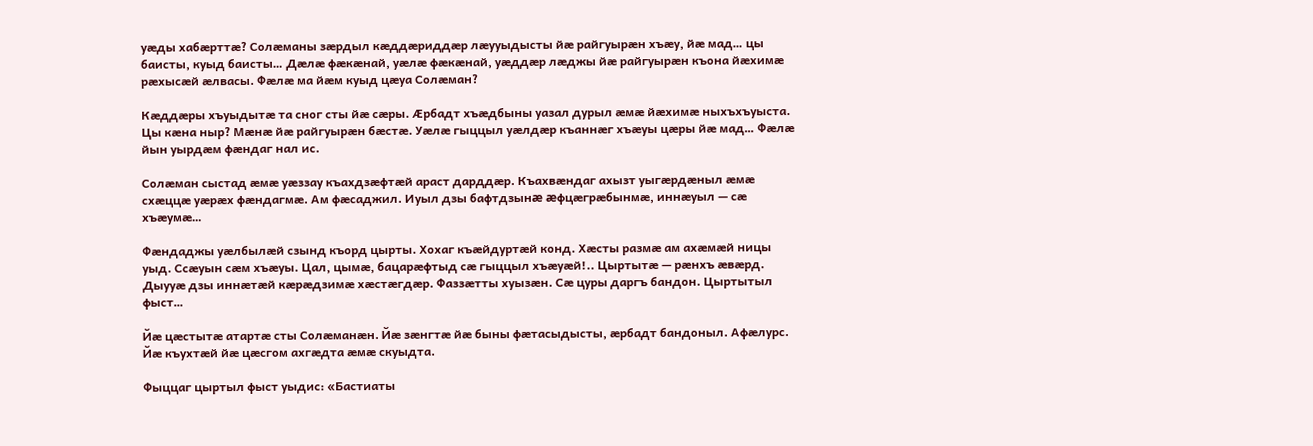уæды хабæрттæ? Солæманы зæрдыл кæддæриддæр лæууыдысты йæ райгуырæн хъæу, йæ мад… цы баисты, куыд баисты… Дæлæ фæкæнай, уæлæ фæкæнай, уæддæр лæджы йæ райгуырæн къона йæхимæ рæхысæй æлвасы. Фæлæ ма йæм куыд цæуа Солæман?

Кæддæры хъуыдытæ та сног сты йæ сæры. Æрбадт хъæдбыны уазал дурыл æмæ йæхимæ ныхъхъуыста. Цы кæна ныр? Мæнæ йæ райгуырæн бæстæ. Уæлæ гыццыл уæлдæр къаннæг хъæуы цæры йæ мад… Фæлæ йын уырдæм фæндаг нал ис.

Солæман сыстад æмæ уæззау къахдзæфтæй араст дарддæр. Къахвæндаг ахызт уыгæрдæныл æмæ схæццæ уæрæх фæндагмæ. Ам фæсаджил. Иуыл дзы бафтдзынæ æфцæгрæбынмæ, иннæуыл — сæ хъæумæ…

Фæндаджы уæлбылæй сзынд къорд цырты. Хохаг къæйдуртæй конд. Хæсты размæ ам ахæмæй ницы уыд. Ссæуын сæм хъæуы. Цал, цымæ, бацарæфтыд сæ гыццыл хъæуæй!.. Цыртытæ — рæнхъ æвæрд. Дыууæ дзы иннæтæй кæрæдзимæ хæстæгдæр. Фаззæтты хуызæн. Сæ цуры даргъ бандон. Цыртытыл фыст…

Йæ цæстытæ атартæ сты Солæманæн. Йæ зæнгтæ йæ быны фæтасыдысты, æрбадт бандоныл. Афæлурс. Йæ къухтæй йæ цæсгом ахгæдта æмæ скуыдта.

Фыццаг цыртыл фыст уыдис: «Бастиаты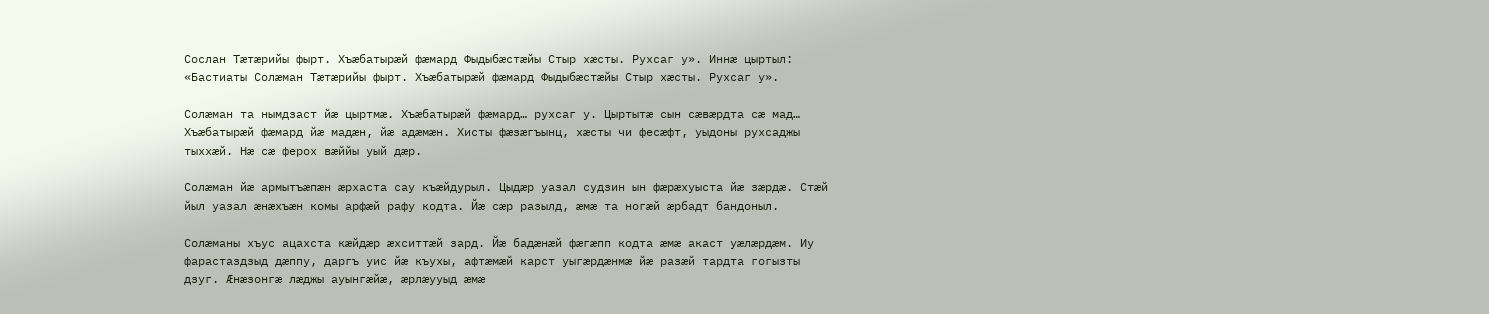Сослан Тæтæрийы фырт. Хъæбатырæй фæмард Фыдыбæстæйы Стыр хæсты. Рухсаг у». Иннæ цыртыл: «Бастиаты Солæман Тæтæрийы фырт. Хъæбатырæй фæмард Фыдыбæстæйы Стыр хæсты. Рухсаг у».

Солæман та нымдзаст йæ цыртмæ. Хъæбатырæй фæмард… рухсаг у. Цыртытæ сын сæвæрдта сæ мад… Хъæбатырæй фæмард йæ мадæн, йæ адæмæн. Хисты фæзæгъынц, хæсты чи фесæфт, уыдоны рухсаджы тыххæй. Нæ сæ ферох вæййы уый дæр.

Солæман йæ армытъæпæн æрхаста сау къæйдурыл. Цыдæр уазал судзин ын фæрæхуыста йæ зæрдæ. Стæй йыл уазал æнæхъæн комы арфæй рафу кодта. Йæ сæр разылд, æмæ та ногæй æрбадт бандоныл.

Солæманы хъус ацахста кæйдæр æхситтæй зард. Йæ бадæнæй фæгæпп кодта æмæ акаст уæлæрдæм. Иу фарастаздзыд дæппу, даргъ уис йæ къухы, афтæмæй карст уыгæрдæнмæ йæ разæй тардта гогызты дзуг. Æнæзонгæ лæджы ауынгæйæ, æрлæууыд æмæ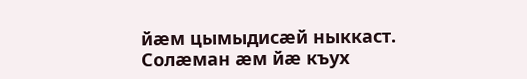йæм цымыдисæй ныккаст. Солæман æм йæ къух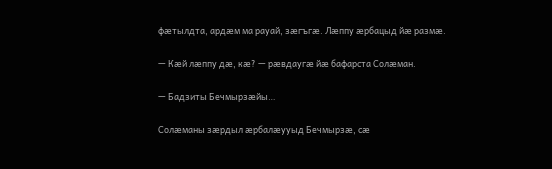фæтылдта, ардæм ма рауай, зæгъгæ. Лæппу æрбацыд йæ размæ.

— Кæй лæппу дæ, кæ? — рæвдаугæ йæ бафарста Солæман.

— Бадзиты Бечмырзæйы…

Солæманы зæрдыл æрбалæууыд Бечмырзæ, сæ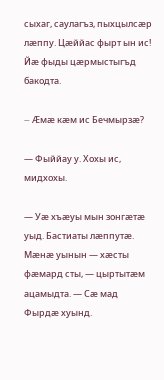сыхаг, саулагъз, пыхцылсæр лæппу. Цæййас фырт ын ис! Йæ фыды цæрмыстыгъд бакодта.

— Æмæ кæм ис Бечмырзæ?

— Фыййау у. Хохы ис, мидхохы.

— Уæ хъæуы мын зонгæтæ уыд. Бастиаты лæппутæ. Мæнæ уынын — хæсты фæмард сты, — цыртытæм ацамыдта. — Сæ мад Фырдæ хуынд.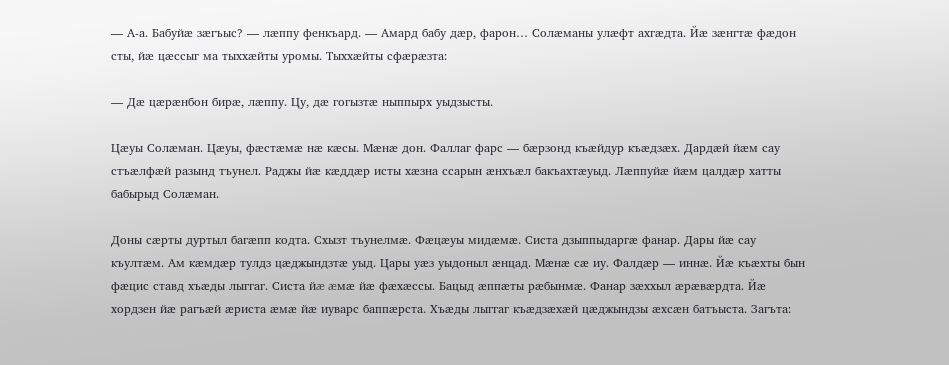— А-а. Бабуйæ зæгъыс? — лæппу фенкъард. — Амард бабу дæр, фарон… Солæманы улæфт ахгæдта. Йæ зæнгтæ фæдон сты, йæ цæссыг ма тыххæйты уромы. Тыххæйты сфæрæзта:

— Дæ цæрæнбон бирæ, лæппу. Цу, дæ гогызтæ ныппырх уыдзысты.

Цæуы Солæман. Цæуы, фæстæмæ нæ кæсы. Мæнæ дон. Фаллаг фарс — бæрзонд къæйдур къæдзæх. Дардæй йæм сау стъæлфæй разынд тъунел. Раджы йæ кæддæр исты хæзна ссарын æнхъæл бакъахтæуыд. Лæппуйæ йæм цалдæр хатты бабырыд Солæман.

Доны сæрты дуртыл багæпп кодта. Схызт тъунелмæ. Фæцæуы мидæмæ. Систа дзыппыдаргæ фанар. Дары йæ сау къултæм. Ам кæмдæр тулдз цæджындзтæ уыд. Цары уæз уыдоныл æнцад. Мæнæ сæ иу. Фалдæр — иннæ. Йæ къæхты бын фæцис ставд хъæды лыггаг. Систа йæ æмæ йæ фæхæссы. Бацыд æппæты рæбынмæ. Фанар зæххыл æрæвæрдта. Йæ хордзен йæ рагъæй æриста æмæ йæ иуварс баппæрста. Хъæды лыггаг къæдзæхæй цæджындзы æхсæн батъыста. Загъта: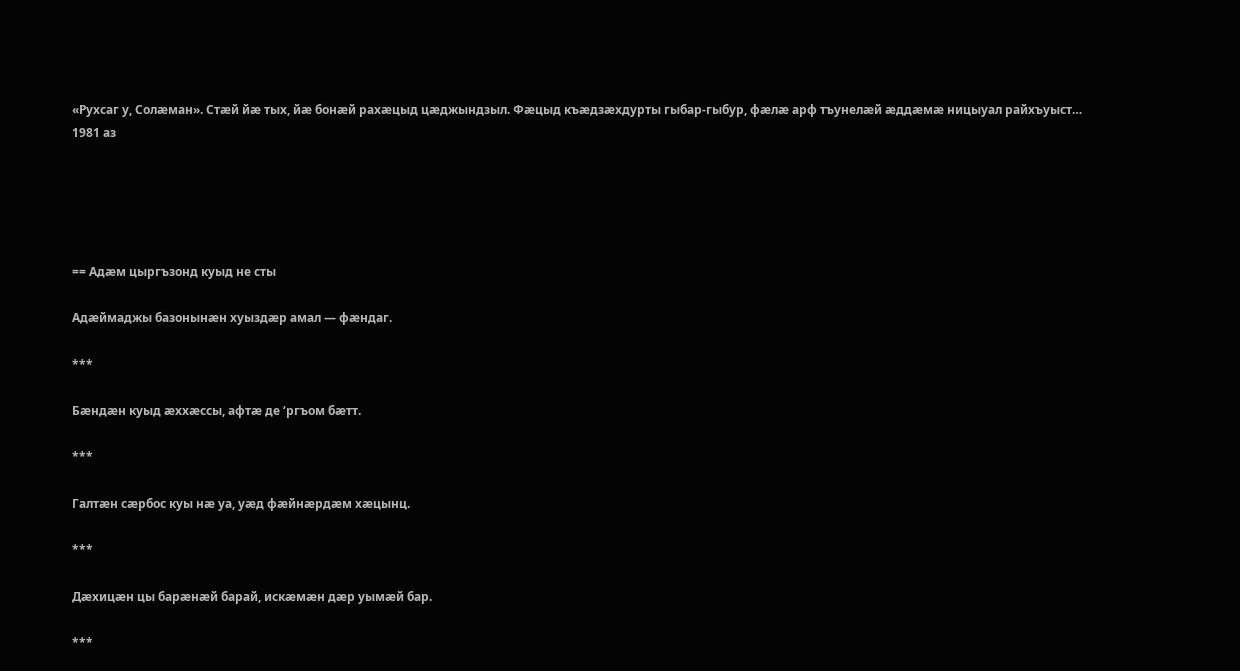«Рухсаг у, Солæман». Стæй йæ тых, йæ бонæй рахæцыд цæджындзыл. Фæцыд къæдзæхдурты гыбар-гыбур, фæлæ арф тъунелæй æддæмæ ницыуал райхъуыст… 1981 аз





== Адæм цыргъзонд куыд не сты

Адæймаджы базонынæн хуыздæр амал — фæндаг.

***

Бæндæн куыд æххæссы, афтæ де ‘ргъом бæтт.

***

Галтæн сæрбос куы нæ уа, уæд фæйнæрдæм хæцынц.

***

Дæхицæн цы барæнæй барай, искæмæн дæр уымæй бар.

***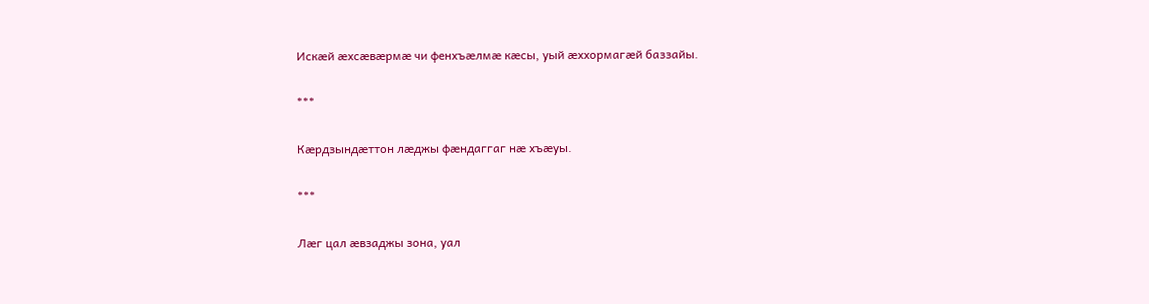Искæй æхсæвæрмæ чи фенхъæлмæ кæсы, уый æххормагæй баззайы.

***

Кæрдзындæттон лæджы фæндаггаг нæ хъæуы.

***

Лæг цал æвзаджы зона, уал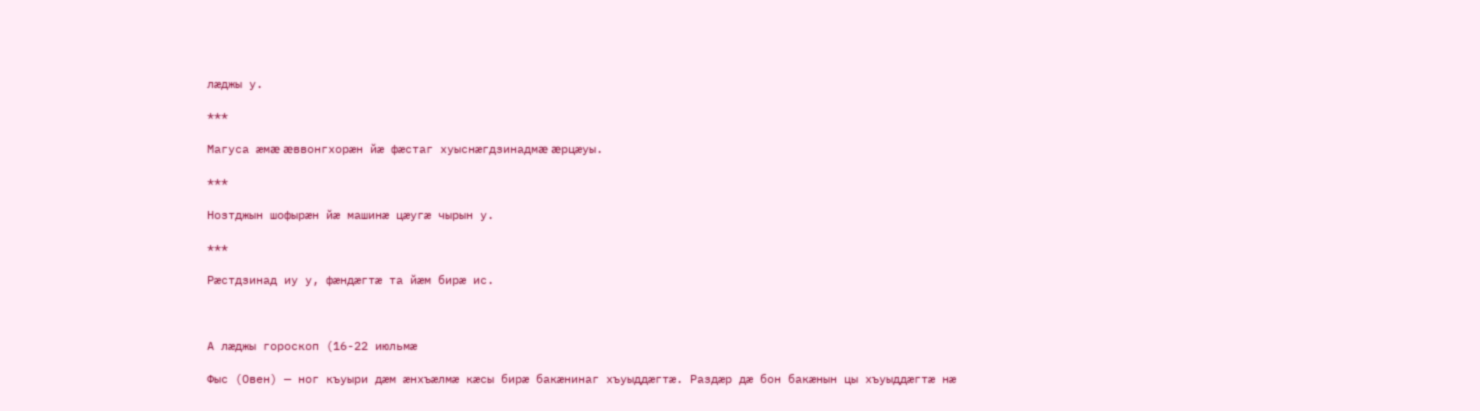лæджы у.

***

Магуса æмæ æввонгхорæн йæ фæстаг хуыснæгдзинадмæ æрцæуы.

***

Нозтджын шофырæн йæ машинæ цæугæ чырын у.

***

Рæстдзинад иу у, фæндæгтæ та йæм бирæ ис.



А лæджы гороскоп (16-22 июльмæ

Фыс (Овен) — ног къуыри дæм æнхъæлмæ кæсы бирæ бакæнинаг хъуыддæгтæ. Раздæр дæ бон бакæнын цы хъуыддæгтæ нæ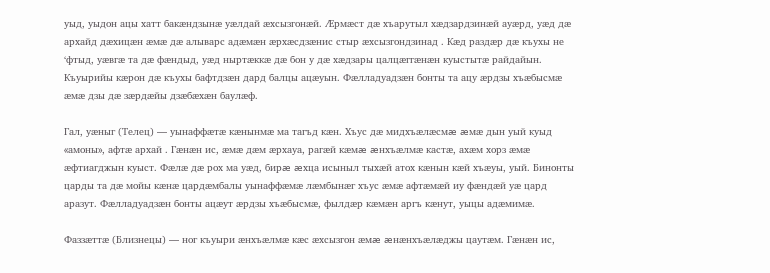уыд, уыдон ацы хатт бакæндзынæ уæлдай æхсызгонæй. Æрмæст дæ хъарутыл хæдзардзинæй ауæрд, уæд дæ архайд дæхицæн æмæ дæ алыварс адæмæн æрхæсдзæнис стыр æхсызгондзинад . Кæд раздæр дæ къухы не ‘фтыд, уæвгæ та дæ фæндыд, уæд ныртæккæ дæ бон у дæ хæдзары цалцæггæнæн куыстытæ райдайын. Къуырийы кæрон дæ къухы бафтдзæн дард балцы ацæуын. Фæлладуадзæн бонты та ацу æрдзы хъæбысмæ æмæ дзы дæ зæрдæйы дзæбæхæн баулæф.

Гал, уæныг (Телец) — уынаффæтæ кæнынмæ ма тагъд кæн. Хъус дæ мидхъæлæсмæ æмæ дын уый куыд «амоны», афтæ архай . Гæнæн ис, æмæ дæм æрхауа, рагæй кæмæ æнхъæлмæ кастæ, ахæм хорз æмæ æфтиагджын куыст. Фæлæ дæ рох ма уæд, бирæ æхца исыныл тыхæй атох кæнын кæй хъæуы, уый. Бинонты царды та дæ мойы кæнæ цардæмбалы уынаффæмæ лæмбынæг хъус æмæ афтæмæй иу фæндæй уæ цард аразут. Фæлладуадзæн бонты ацæут æрдзы хъæбысмæ, фылдæр кæмæн аргъ кæнут, уыцы адæмимæ.

Фаззæттæ (Близнецы) — ног къуыри æнхъæлмæ кæс æхсызгон æмæ æнæнхъæлæджы цаутæм. Гæнæн ис,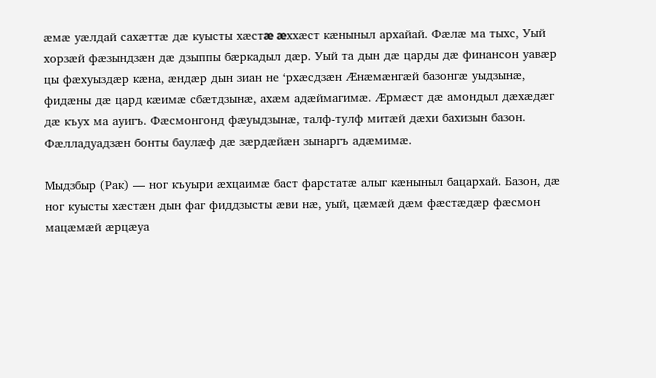æмæ уæлдай сахæттæ дæ куысты хæстæ æххæст кæныныл архайай. Фæлæ ма тыхс, Уый хорзæй фæзындзæн дæ дзыппы бæркадыл дæр. Уый та дын дæ царды дæ финансон уавæр цы фæхуыздæр кæна, æндæр дын зиан не ‘рхæсдзæн Æнæмæнгæй базонгæ уыдзынæ, фидæны дæ цард кæимæ сбæтдзынæ, ахæм адæймагимæ. Æрмæст дæ амондыл дæхæдæг дæ къух ма ауигъ. Фæсмонгонд фæуыдзынæ, талф-тулф митæй дæхи бахизын базон. Фæлладуадзæн бонты баулæф дæ зæрдæйæн зынаргъ адæмимæ.

Мыдзбыр (Рак) — ног къуыри æхцаимæ баст фарстатæ алыг кæныныл бацархай. Базон, дæ ног куысты хæстæн дын фаг фиддзысты æви нæ, уый, цæмæй дæм фæстæдæр фæсмон мацæмæй æрцæуа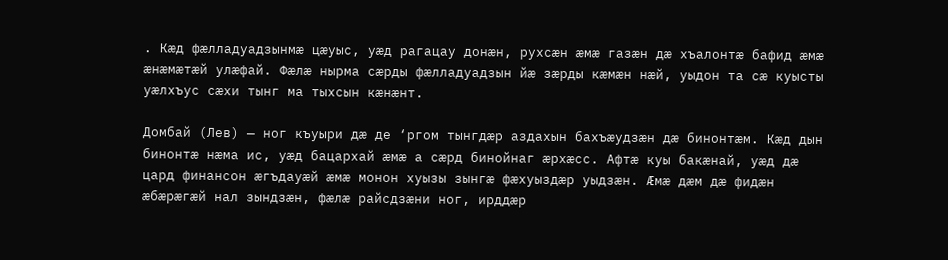. Кæд фæлладуадзынмæ цæуыс, уæд рагацау донæн, рухсæн æмæ газæн дæ хъалонтæ бафид æмæ æнæмæтæй улæфай. Фæлæ нырма сæрды фæлладуадзын йæ зæрды кæмæн нæй, уыдон та сæ куысты уæлхъус сæхи тынг ма тыхсын кæнæнт.

Домбай (Лев) — ног къуыри дæ де ‘ргом тынгдæр аздахын бахъæудзæн дæ бинонтæм. Кæд дын бинонтæ нæма ис, уæд бацархай æмæ а сæрд бинойнаг æрхæсс. Афтæ куы бакæнай, уæд дæ цард финансон æгъдауæй æмæ монон хуызы зынгæ фæхуыздæр уыдзæн. Æмæ дæм дæ фидæн æбæрæгæй нал зындзæн, фæлæ райсдзæни ног, ирддæр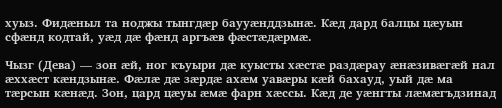хуыз. Фидæныл та ноджы тынгдæр баууæнддзынæ. Кæд дард балцы цæуын сфæнд кодтай, уæд дæ фæнд аргъæв фæстæдæрмæ.

Чызг (Дева) — зон æй, ног къуыри дæ куысты хæстæ раздæрау æнæзивæгæй нал æххæст кæндзынæ. Фæлæ дæ зæрдæ ахæм уавæры кæй бахауд, уый дæ ма тæрсын кæнæд. Зон, цард цæуы æмæ фарн хæссы. Кæд де уæнгты лæмæгъдзинад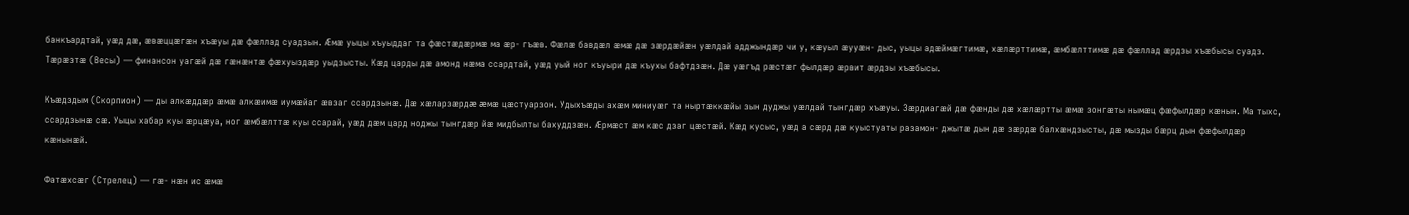банкъардтай, уæд дæ, æвæццæгæн хъæуы дæ фæллад суадзын. Æмæ уыцы хъуыддаг та фæстæдæрмæ ма æр- гъæв. Фæлæ бавдæл æмæ дæ зæрдæйæн уæлдай адджындæр чи у, кæуыл æууæн- дыс, уыцы адæймæгтимæ, хæлæрттимæ, æмбæлттимæ дæ фæллад æрдзы хъæбысы суадз. Тæрæзтæ (Весы) — финансон уагæй дæ гæнæнтæ фæхуыздæр уыдзысты. Кæд царды дæ амонд нæма ссардтай, уæд уый ног къуыри дæ къухы бафтдзæн. Дæ уæгъд рæстæг фылдæр æрвит æрдзы хъæбысы.

Къæдздым (Скорпион) — ды алкæддæр æмæ алкæимæ иумæйаг æвзаг ссардзынæ. Дæ хæларзæрдæ æмæ цæстуарзон. Удыхъæды ахæм миниуæг та ныртæккæйы зын дуджы уæлдай тынгдæр хъæуы. Зæрдиагæй дæ фæнды дæ хæлæртты æмæ зонгæты нымæц фæфылдæр кæнын. Ма тыхс, ссардзынæ сæ. Уыцы хабар куы æрцæуа, ног æмбæлттæ куы ссарай, уæд дæм цард ноджы тынгдæр йæ мидбылты бахуддзæн. Æрмæст æм кæс дзаг цæстæй. Кæд кусыс, уæд а сæрд дæ куыстуаты разамон- джытæ дын дæ зæрдæ балхæндзысты, дæ мызды бæрц дын фæфылдæр кæнынæй.

Фатæхсæг (Стрелец) — гæ- нæн ис æмæ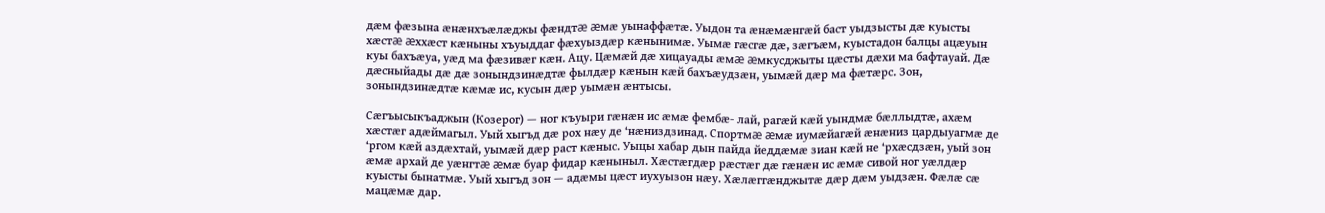дæм фæзына æнæнхъæлæджы фæндтæ æмæ уынаффæтæ. Уыдон та æнæмæнгæй баст уыдзысты дæ куысты хæстæ æххæст кæныны хъуыддаг фæхуыздæр кæнынимæ. Уымæ гæсгæ дæ, зæгъæм, куыстадон балцы ацæуын куы бахъæуа, уæд ма фæзивæг кæн. Ацу. Цæмæй дæ хицауады æмæ æмкусджыты цæсты дæхи ма бафтауай. Дæ дæсныйады дæ дæ зонындзинæдтæ фылдæр кæнын кæй бахъæудзæн, уымæй дæр ма фæтæрс. Зон, зонындзинæдтæ кæмæ ис, кусын дæр уымæн æнтысы.

Сæгъысыкъаджын (Козерог) — ног къуыри гæнæн ис æмæ фембæ- лай, рагæй кæй уындмæ бæллыдтæ, ахæм хæстæг адæймагыл. Уый хыгъд дæ рох нæу де ‘нæниздзинад. Спортмæ æмæ иумæйагæй æнæниз цардыуагмæ де ‘ргом кæй аздæхтай, уымæй дæр раст кæныс. Уыцы хабар дын пайда йеддæмæ зиан кæй не ‘рхæсдзæн, уый зон æмæ архай де уæнгтæ æмæ буар фидар кæныныл. Хæстæгдæр рæстæг дæ гæнæн ис æмæ сивой ног уæлдæр куысты бынатмæ. Уый хыгъд зон — адæмы цæст иухуызон нæу. Хæлæггæнджытæ дæр дæм уыдзæн. Фæлæ сæ мацæмæ дар.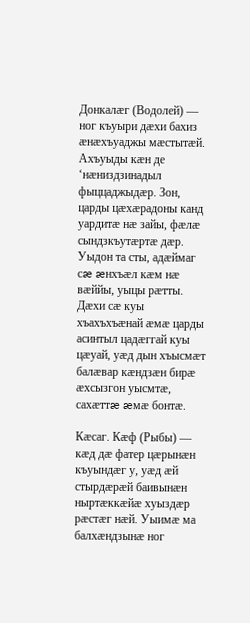Донкалæг (Водолей) — ног къуыри дæхи бахиз æнæхъуаджы мæстытæй. Ахъуыды кæн де ‘нæниздзинадыл фыццаджыдæр. Зон, царды цæхæрадоны канд уардитæ нæ зайы, фæлæ сындзкъутæртæ дæр. Уыдон та сты, адæймаг сæ æнхъæл кæм нæ вæййы, уыцы рæтты. Дæхи сæ куы хъахъхъæнай æмæ царды асинтыл цадæггай куы цæуай, уæд дын хъысмæт балæвар кæндзæн бирæ æхсызгон уысмтæ, сахæттæ æмæ бонтæ.

Кæсаг. Кæф (Рыбы) — кæд дæ фатер цæрынæн къуындæг у, уæд æй стырдæрæй баивынæн ныртæккæйæ хуыздæр рæстæг нæй. Уыимæ ма балхæндзынæ ног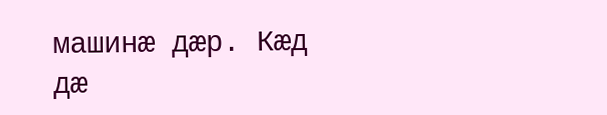машинæ дæр. Кæд дæ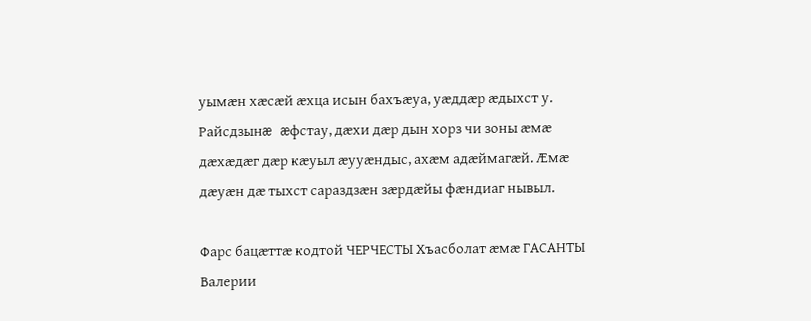уымæн хæсæй æхца исын бахъæуа, уæддæр æдыхст у. Райсдзынæ æфстау, дæхи дæр дын хорз чи зоны æмæ дæхæдæг дæр кæуыл æууæндыс, ахæм адæймагæй. Æмæ дæуæн дæ тыхст сараздзæн зæрдæйы фæндиаг нывыл.

Фарс бацæттæ кодтой ЧЕРЧЕСТЫ Хъасболат æмæ ГАСАНТЫ Валерии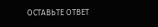ОСТАВЬТЕ ОТВЕТ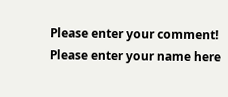Please enter your comment!
Please enter your name here